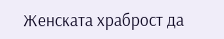Женската храброст да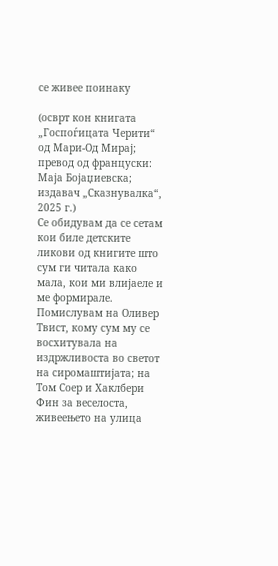се живее поинаку

(осврт кон книгата „Госпоѓицата Черити“ од Мари-Од Мирај; превод од француски: Маја Бојаџиевска; издавач „Сказнувалка“, 2025 г.)
Се обидувам да се сетам кои биле детските ликови од книгите што сум ги читала како мала, кои ми влијаеле и ме формирале. Помислувам на Оливер Твист, кому сум му се восхитувала на издржливоста во светот на сиромаштијата; на Том Соер и Хаклбери Фин за веселоста, живеењето на улица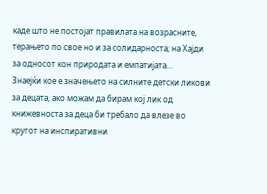каде што не постојат правилата на возрасните, терањето по свое но и за солидарноста; на Хајди за односот кон природата и емпатијата…
Знаејќи кое е значењето на силните детски ликови за децата, ако можам да бирам кој лик од книжевноста за деца би требало да влезе во кругот на инспиративни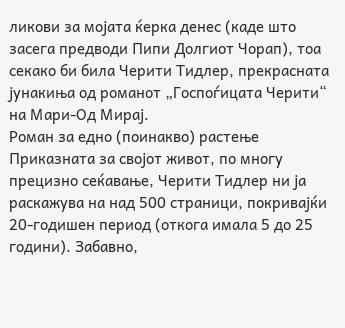ликови за мојата ќерка денес (каде што засега предводи Пипи Долгиот Чорап), тоа секако би била Черити Тидлер, прекрасната јунакиња од романот „Госпоѓицата Черити“ на Мари-Од Мирај.
Роман за едно (поинакво) растење
Приказната за својот живот, по многу прецизно сеќавање, Черити Тидлер ни ја раскажува на над 500 страници, покривајќи 20-годишен период (откога имала 5 до 25 години). Забавно,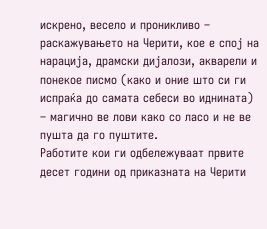искрено, весело и проникливо – раскажувањето на Черити, кое е спој на нарација, драмски дијалози, акварели и понекое писмо (како и оние што си ги испраќа до самата себеси во иднината) – магично ве лови како со ласо и не ве пушта да го пуштите.
Работите кои ги одбележуваат првите десет години од приказната на Черити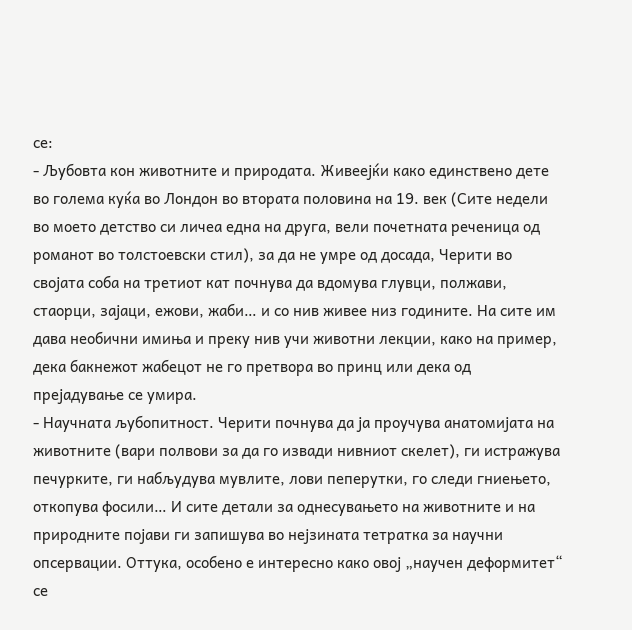се:
- Љубовта кон животните и природата. Живеејќи како единствено дете во голема куќа во Лондон во втората половина на 19. век (Сите недели во моето детство си личеа една на друга, вели почетната реченица од романот во толстоевски стил), за да не умре од досада, Черити во својата соба на третиот кат почнува да вдомува глувци, полжави, стаорци, зајаци, ежови, жаби… и со нив живее низ годините. На сите им дава необични имиња и преку нив учи животни лекции, како на пример, дека бакнежот жабецот не го претвора во принц или дека од прејадување се умира.
- Научната љубопитност. Черити почнува да ја проучува анатомијата на животните (вари полвови за да го извади нивниот скелет), ги истражува печурките, ги набљудува мувлите, лови пеперутки, го следи гниењето, откопува фосили… И сите детали за однесувањето на животните и на природните појави ги запишува во нејзината тетратка за научни опсервации. Оттука, особено е интересно како овој „научен деформитет“ се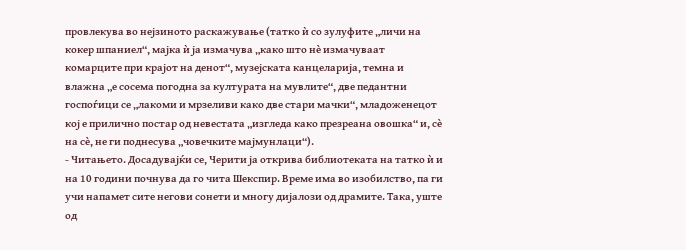провлекува во нејзиното раскажување (татко ѝ со зулуфите „личи на кокер шпаниел“, мајка ѝ ја измачува „како што нè измачуваат комарците при крајот на денот“, музејската канцеларија, темна и влажна „е сосема погодна за културата на мувлите“, две педантни госпоѓици се „лакоми и мрзеливи како две стари мачки“, младоженецот кој е прилично постар од невестата „изгледа како презреана овошка“ и, сè на сè, не ги поднесува „човечките мајмунлаци“).
- Читањето. Досадувајќи се, Черити ја открива библиотеката на татко ѝ и на 10 години почнува да го чита Шекспир. Време има во изобилство, па ги учи напамет сите негови сонети и многу дијалози од драмите. Така, уште од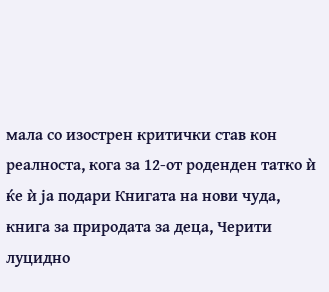мала со изострен критички став кон реалноста, кога за 12-от роденден татко ѝ ќе ѝ ја подари Книгата на нови чуда, книга за природата за деца, Черити луцидно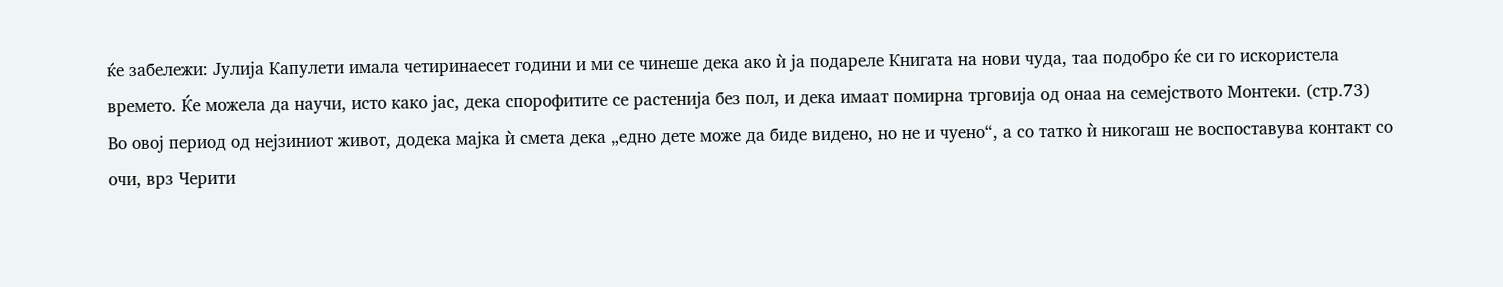ќе забележи: Јулија Капулети имала четиринаесет години и ми се чинеше дека ако ѝ ја подареле Книгата на нови чуда, таа подобро ќе си го искористела времето. Ќе можела да научи, исто како јас, дека спорофитите се растенија без пол, и дека имаат помирна трговија од онаа на семејството Монтеки. (стр.73)
Во овој период од нејзиниот живот, додека мајка ѝ смета дека „едно дете може да биде видено, но не и чуено“, а со татко ѝ никогаш не воспоставува контакт со очи, врз Черити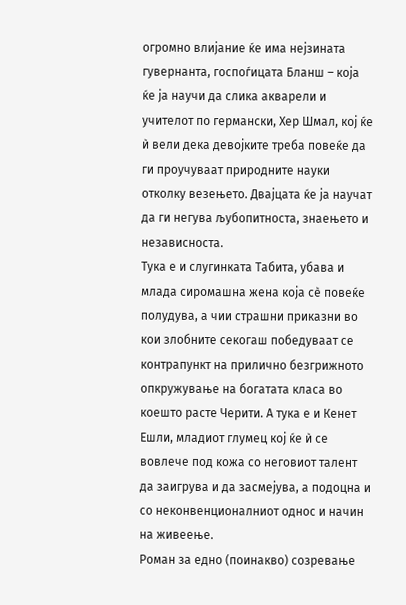огромно влијание ќе има нејзината гувернанта, госпоѓицата Бланш – која ќе ја научи да слика акварели и учителот по германски, Хер Шмал, кој ќе ѝ вели дека девојките треба повеќе да ги проучуваат природните науки отколку везењето. Двајцата ќе ја научат да ги негува љубопитноста, знаењето и независноста.
Тука е и слугинката Табита, убава и млада сиромашна жена која сè повеќе полудува, а чии страшни приказни во кои злобните секогаш победуваат се контрапункт на прилично безгрижното опкружување на богатата класа во коешто расте Черити. А тука е и Кенет Ешли, младиот глумец кој ќе ѝ се вовлече под кожа со неговиот талент да заигрува и да засмејува, а подоцна и со неконвенционалниот однос и начин на живеење.
Роман за едно (поинакво) созревање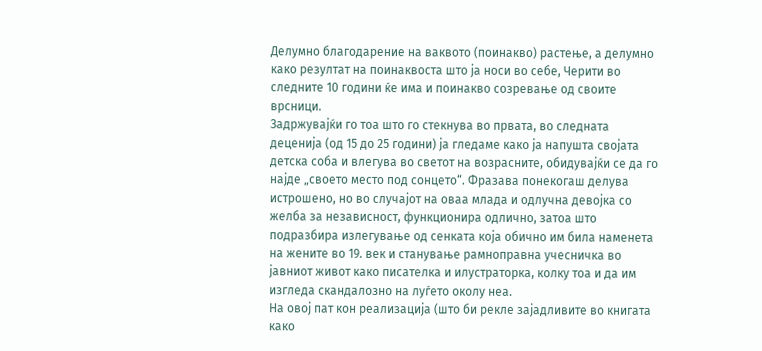Делумно благодарение на ваквото (поинакво) растење, а делумно како резултат на поинаквоста што ја носи во себе, Черити во следните 10 години ќе има и поинакво созревање од своите врсници.
Задржувајќи го тоа што го стекнува во првата, во следната деценија (од 15 до 25 години) ја гледаме како ја напушта својата детска соба и влегува во светот на возрасните, обидувајќи се да го најде „своето место под сонцето“. Фразава понекогаш делува истрошено, но во случајот на оваа млада и одлучна девојка со желба за независност, функционира одлично, затоа што подразбира излегување од сенката која обично им била наменета на жените во 19. век и станување рамноправна учесничка во јавниот живот како писателка и илустраторка, колку тоа и да им изгледа скандалозно на луѓето околу неа.
На овој пат кон реализација (што би рекле зајадливите во книгата како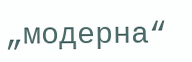„модерна“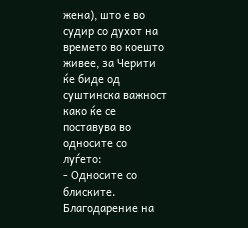жена), што е во судир со духот на времето во коешто живее, за Черити ќе биде од суштинска важност како ќе се поставува во односите со луѓето:
- Односите со блиските. Благодарение на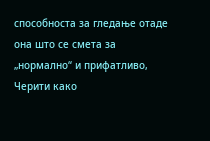способноста за гледање отаде она што се смета за „нормално“ и прифатливо, Черити како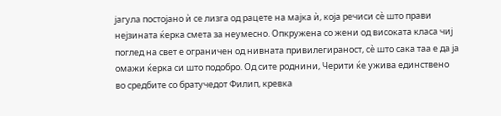јагула постојано ѝ се лизга од рацете на мајка ѝ, која речиси сè што прави нејзината ќерка смета за неумесно. Опкружена со жени од високата класа чиј поглед на свет е ограничен од нивната привилегираност, сè што сака таа е да ја омажи ќерка си што подобро. Од сите роднини, Черити ќе ужива единствено во средбите со братучедот Филип, кревка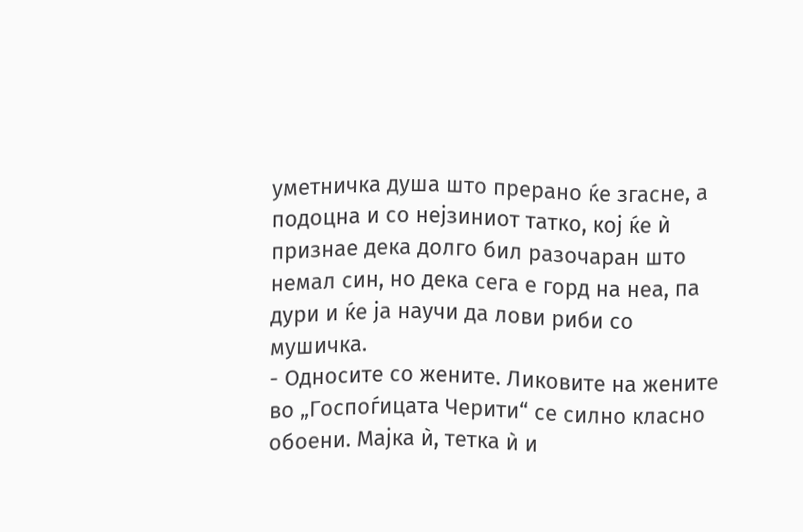уметничка душа што прерано ќе згасне, а подоцна и со нејзиниот татко, кој ќе ѝ признае дека долго бил разочаран што немал син, но дека сега е горд на неа, па дури и ќе ја научи да лови риби со мушичка.
- Односите со жените. Ликовите на жените во „Госпоѓицата Черити“ се силно класно обоени. Мајка ѝ, тетка ѝ и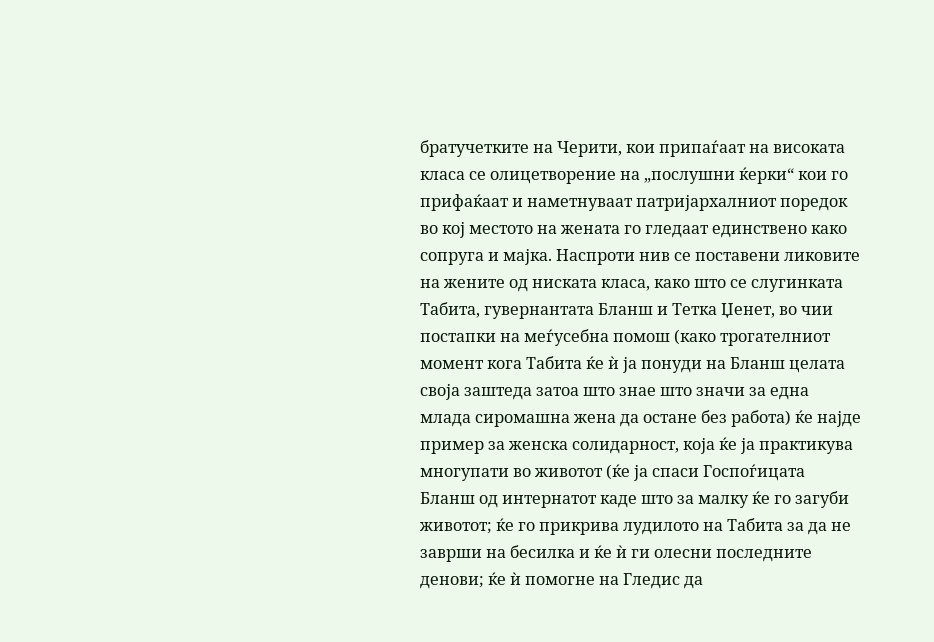братучетките на Черити, кои припаѓаат на високата класа се олицетворение на „послушни ќерки“ кои го прифаќаат и наметнуваат патријархалниот поредок во кој местото на жената го гледаат единствено како сопруга и мајка. Наспроти нив се поставени ликовите на жените од ниската класа, како што се слугинката Табита, гувернантата Бланш и Тетка Џенет, во чии постапки на меѓусебна помош (како трогателниот момент кога Табита ќе ѝ ја понуди на Бланш целата своја заштеда затоа што знае што значи за една млада сиромашна жена да остане без работа) ќе најде пример за женска солидарност, која ќе ја практикува многупати во животот (ќе ја спаси Госпоѓицата Бланш од интернатот каде што за малку ќе го загуби животот; ќе го прикрива лудилото на Табита за да не заврши на бесилка и ќе ѝ ги олесни последните денови; ќе ѝ помогне на Гледис да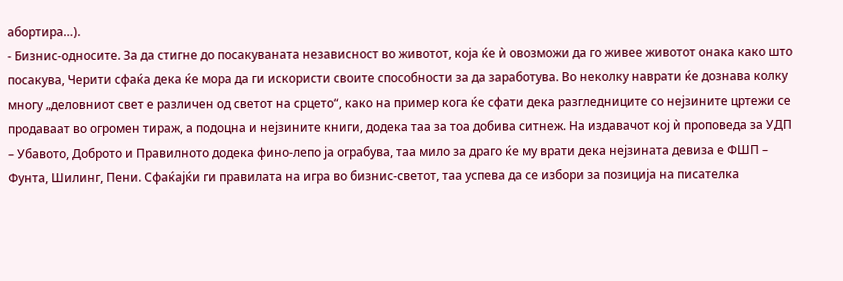абортира…).
- Бизнис-односите. За да стигне до посакуваната независност во животот, која ќе ѝ овозможи да го живее животот онака како што посакува, Черити сфаќа дека ќе мора да ги искористи своите способности за да заработува. Во неколку наврати ќе дознава колку многу „деловниот свет е различен од светот на срцето“, како на пример кога ќе сфати дека разгледниците со нејзините цртежи се продаваат во огромен тираж, а подоцна и нејзините книги, додека таа за тоа добива ситнеж. На издавачот кој ѝ проповеда за УДП – Убавото, Доброто и Правилното додека фино-лепо ја ограбува, таа мило за драго ќе му врати дека нејзината девиза е ФШП – Фунта, Шилинг, Пени. Сфаќајќи ги правилата на игра во бизнис-светот, таа успева да се избори за позиција на писателка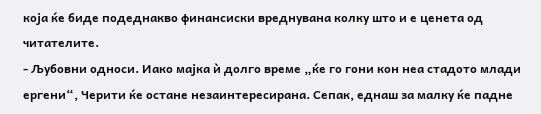која ќе биде подеднакво финансиски вреднувана колку што и е ценета од читателите.
- Љубовни односи. Иако мајка ѝ долго време „ќе го гони кон неа стадото млади ергени“, Черити ќе остане незаинтересирана. Сепак, еднаш за малку ќе падне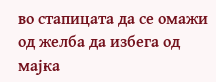во стапицата да се омажи од желба да избега од мајка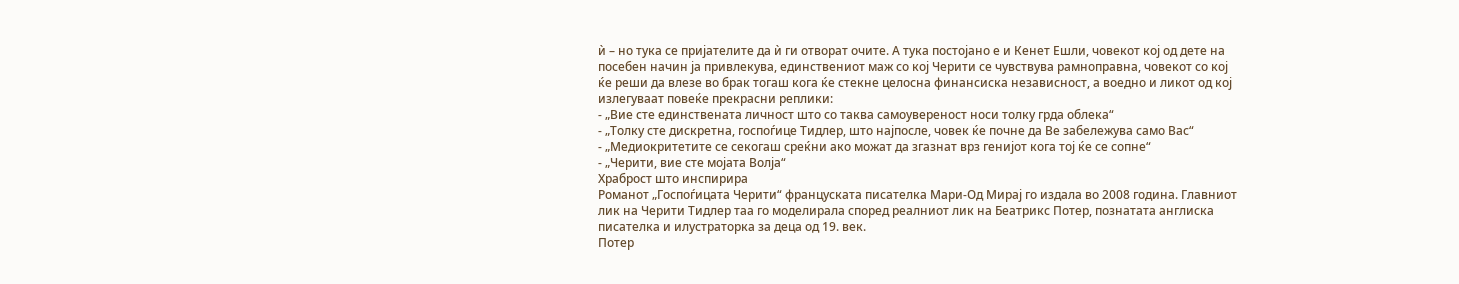ѝ – но тука се пријателите да ѝ ги отворат очите. А тука постојано е и Кенет Ешли, човекот кој од дете на посебен начин ја привлекува, единствениот маж со кој Черити се чувствува рамноправна, човекот со кој ќе реши да влезе во брак тогаш кога ќе стекне целосна финансиска независност, а воедно и ликот од кој излегуваат повеќе прекрасни реплики:
- „Вие сте единствената личност што со таква самоувереност носи толку грда облека“
- „Толку сте дискретна, госпоѓице Тидлер, што најпосле, човек ќе почне да Ве забележува само Вас“
- „Медиокритетите се секогаш среќни ако можат да згазнат врз генијот кога тој ќе се сопне“
- „Черити, вие сте мојата Волја“
Храброст што инспирира
Романот „Госпоѓицата Черити“ француската писателка Мари-Од Мирај го издала во 2008 година. Главниот лик на Черити Тидлер таа го моделирала според реалниот лик на Беатрикс Потер, познатата англиска писателка и илустраторка за деца од 19. век.
Потер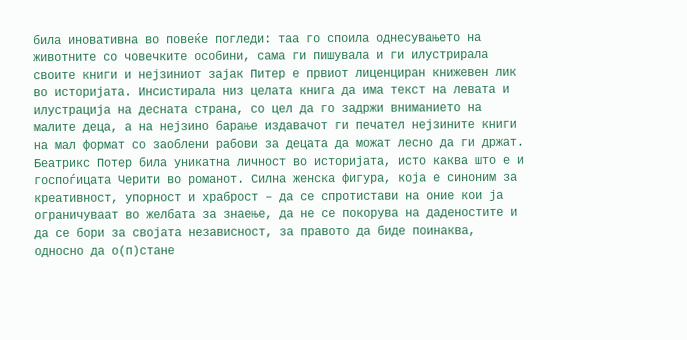била иновативна во повеќе погледи: таа го споила однесувањето на животните со човечките особини, сама ги пишувала и ги илустрирала своите книги и нејзиниот зајак Питер е првиот лиценциран книжевен лик во историјата. Инсистирала низ целата книга да има текст на левата и илустрација на десната страна, со цел да го задржи вниманието на малите деца, а на нејзино барање издавачот ги печател нејзините книги на мал формат со заоблени рабови за децата да можат лесно да ги држат.
Беатрикс Потер била уникатна личност во историјата, исто каква што е и госпоѓицата Черити во романот. Силна женска фигура, која е синоним за креативност, упорност и храброст – да се спротистави на оние кои ја ограничуваат во желбата за знаење, да не се покорува на даденостите и да се бори за својата независност, за правото да биде поинаква, односно да о(п)стане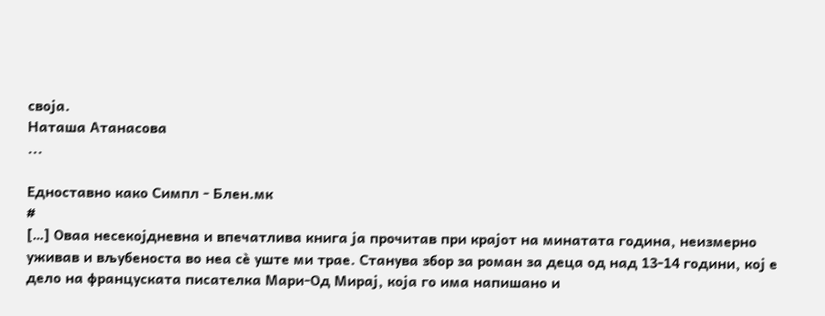своја.
Наташа Атанасова
...

Едноставно како Симпл - Блен.мк
#
[…] Оваа несекојдневна и впечатлива книга ја прочитав при крајот на минатата година, неизмерно уживав и вљубеноста во неа сè уште ми трае. Станува збор за роман за деца од над 13-14 години, кој е дело на француската писателка Мари-Од Мирај, која го има напишано и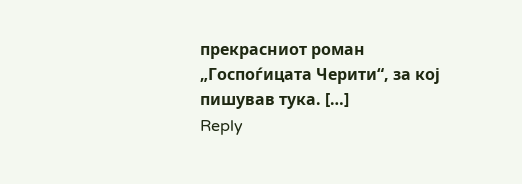прекрасниот роман „Госпоѓицата Черити“, за кој пишував тука. […]
Reply